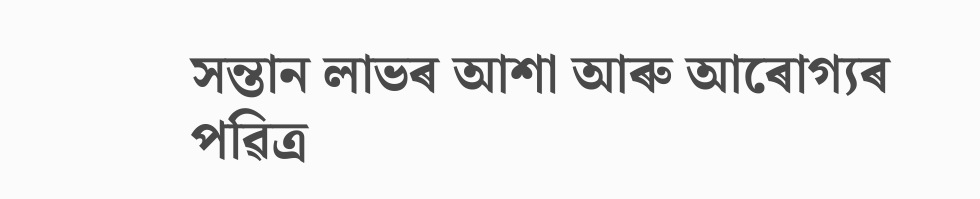সন্তান লাভৰ আশা আৰু আৰোগ্যৰ পৱিত্ৰ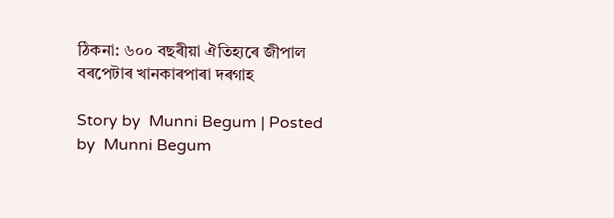ঠিকনা: ৬০০ বছৰীয়া ঐতিহ্যৰে জীপাল বৰপেটাৰ খানকাৰপাৰা দৰগাহ

Story by  Munni Begum | Posted by  Munni Begum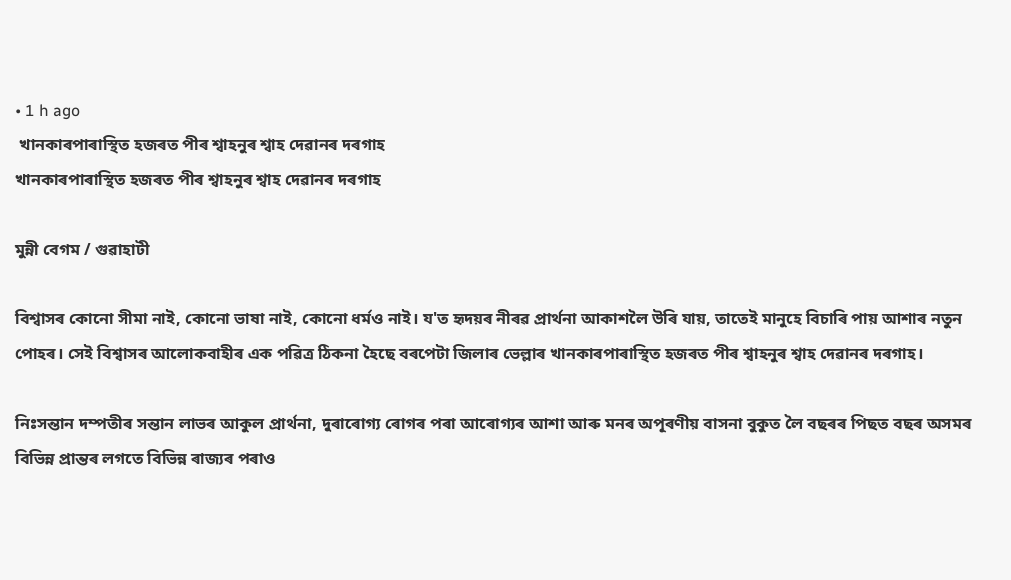• 1 h ago
 খানকাৰপাৰাস্থিত হজৰত পীৰ শ্বাহনুৰ শ্বাহ দেৱানৰ দৰগাহ
খানকাৰপাৰাস্থিত হজৰত পীৰ শ্বাহনুৰ শ্বাহ দেৱানৰ দৰগাহ

মুন্নী বেগম / গুৱাহাটী

বিশ্বাসৰ কোনো সীমা নাই, কোনো ভাষা নাই, কোনো ধৰ্মও নাই। য'ত হৃদয়ৰ নীৰৱ প্ৰাৰ্থনা আকাশলৈ উৰি যায়, তাতেই মানুহে বিচাৰি পায় আশাৰ নতুন পোহৰ। সেই বিশ্বাসৰ আলোকবাহীৰ এক পৱিত্ৰ ঠিকনা হৈছে বৰপেটা জিলাৰ ভেল্লাৰ খানকাৰপাৰাস্থিত হজৰত পীৰ শ্বাহনুৰ শ্বাহ দেৱানৰ দৰগাহ।

নিঃসন্তান দম্পতীৰ সন্তান লাভৰ আকুল প্ৰাৰ্থনা, দুৰাৰোগ্য ৰোগৰ পৰা আৰোগ্যৰ আশা আৰু মনৰ অপূৰণীয় বাসনা বুকুত লৈ বছৰৰ পিছত বছৰ অসমৰ বিভিন্ন প্ৰান্তৰ লগতে বিভিন্ন ৰাজ্যৰ পৰাও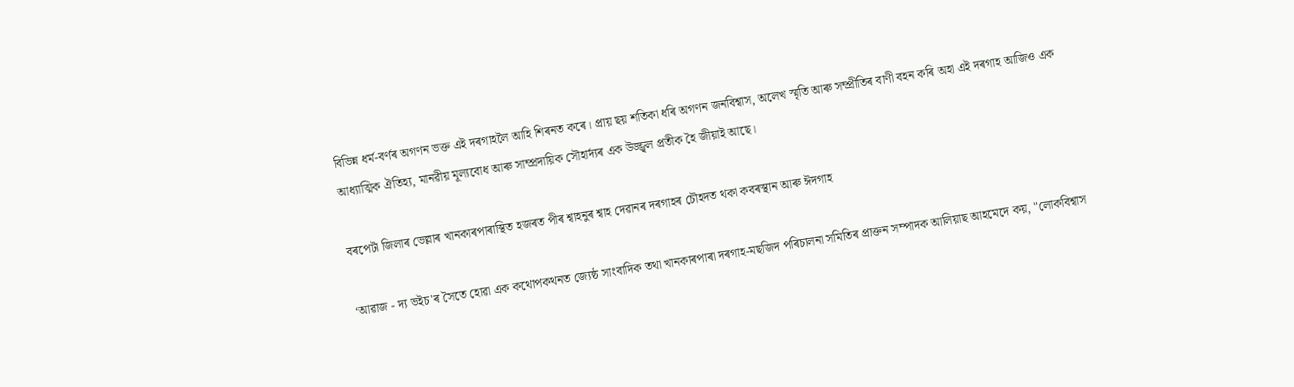বিভিন্ন ধৰ্ম-বৰ্ণৰ অগণন ভক্ত এই দৰগাহলৈ আহি শিৰনত কৰে। প্ৰায় ছয় শতিকা ধৰি অগণন জনবিশ্বাস, অলেখ স্মৃতি আৰু সম্প্ৰীতিৰ বাণী বহন কৰি অহা এই দৰগাহ আজিও এক আধ্যাত্মিক ঐতিহ্য, মানৱীয় মূল্যবোধ আৰু সাম্প্ৰদায়িক সৌহাৰ্দ্যৰ এক উজ্জ্বল প্ৰতীক হৈ জীয়াই আছে।

বৰপেটা জিলাৰ ভেল্লাৰ খানকাৰপাৰাস্থিত হজৰত পীৰ শ্বাহনুৰ শ্বাহ দেৱানৰ দৰগাহৰ চৌহদত থকা কবৰস্থান আৰু ঈদগাহ

‘আৱাজ - দ্য ভইচ'ৰ সৈতে হোৱা এক কথোপকথনত জ্যেষ্ঠ সাংবাদিক তথা খানকাৰপাৰা দৰগাহ-মছজিদ পৰিচালনা সমিতিৰ প্ৰাক্তন সম্পাদক আলিয়াছ আহমেদে কয়, "লোকবিশ্বাস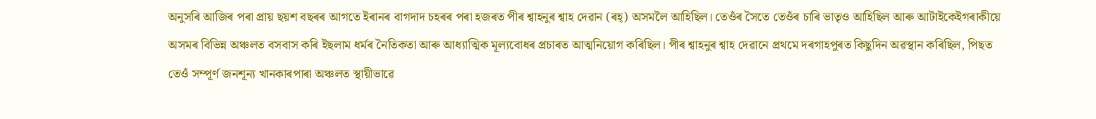অনুসৰি আজিৰ পৰা প্ৰায় ছয়শ বছৰৰ আগতে ইৰানৰ বাগদাদ চহৰৰ পৰা হজৰত পীৰ শ্বাহনুৰ শ্বাহ দেৱান (ৰহ্) অসমলৈ আহিছিল। তেওঁৰ সৈতে তেওঁৰ চাৰি ভাতৃও আহিছিল আৰু আটাইকেইগৰাকীয়ে অসমৰ বিভিন্ন অঞ্চলত বসবাস কৰি ইছলাম ধৰ্মৰ নৈতিকতা আৰু আধ্যাত্মিক মূল্যবোধৰ প্ৰচাৰত আত্মনিয়োগ কৰিছিল। পীৰ শ্বাহনুৰ শ্বাহ দেৱানে প্ৰথমে দৰগাহপুৰত কিছুদিন অৱস্থান কৰিছিল, পিছত তেওঁ সম্পূৰ্ণ জনশূন্য খানকাৰপাৰা অঞ্চলত স্থায়ীভাৱে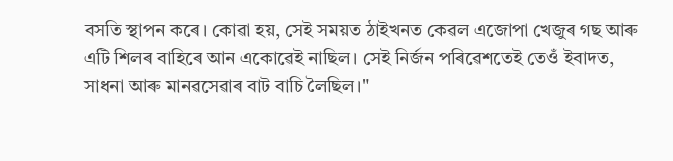বসতি স্থাপন কৰে। কোৱা হয়, সেই সময়ত ঠাইখনত কেৱল এজোপা খেজুৰ গছ আৰু এটি শিলৰ বাহিৰে আন একোৱেই নাছিল। সেই নিৰ্জন পৰিৱেশতেই তেওঁ ইবাদত, সাধনা আৰু মানৱসেৱাৰ বাট বাচি লৈছিল।"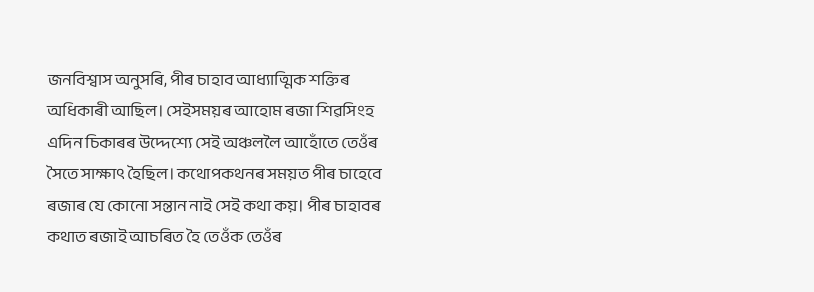জনবিশ্বাস অনুসৰি, পীৰ চাহাব আধ্যাত্মিক শক্তিৰ অধিকাৰী আছিল। সেইসময়ৰ আহোম ৰজা শিৱসিংহ এদিন চিকাৰৰ উদ্দেশ্যে সেই অঞ্চললৈ আহোঁতে তেওঁৰ সৈতে সাক্ষাৎ হৈছিল। কথোপকথনৰ সময়ত পীৰ চাহেবে ৰজাৰ যে কোনো সন্তান নাই সেই কথা কয়। পীৰ চাহাবৰ কথাত ৰজাই আচৰিত হৈ তেওঁক তেওঁৰ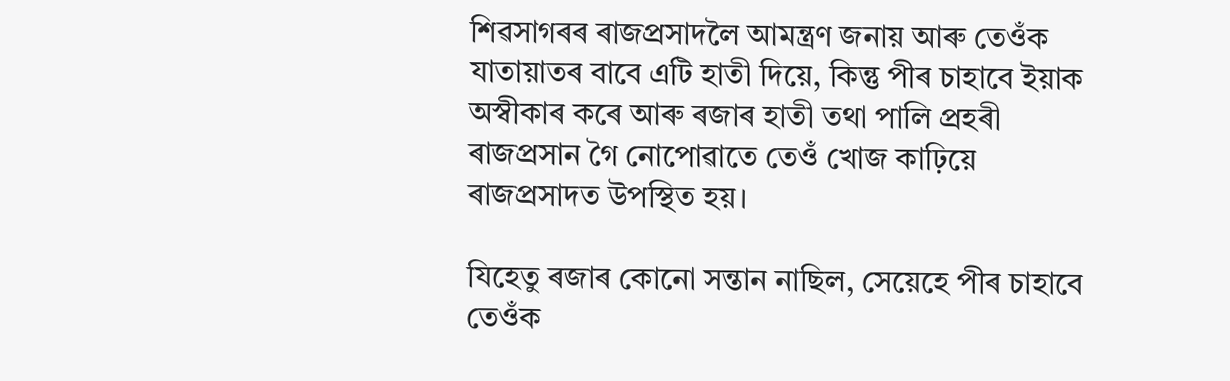শিৱসাগৰৰ ৰাজপ্ৰসাদলৈ আমন্ত্ৰণ জনায় আৰু তেওঁক যাতায়াতৰ বাবে এটি হাতী দিয়ে, কিন্তু পীৰ চাহাবে ইয়াক অস্বীকাৰ কৰে আৰু ৰজাৰ হাতী তথা পালি প্ৰহৰী ৰাজপ্ৰসান গৈ নোপোৱাতে তেওঁ খোজ কাঢ়িয়ে ৰাজপ্ৰসাদত উপস্থিত হয়।

যিহেতু ৰজাৰ কোনো সন্তান নাছিল, সেয়েহে পীৰ চাহাবে তেওঁক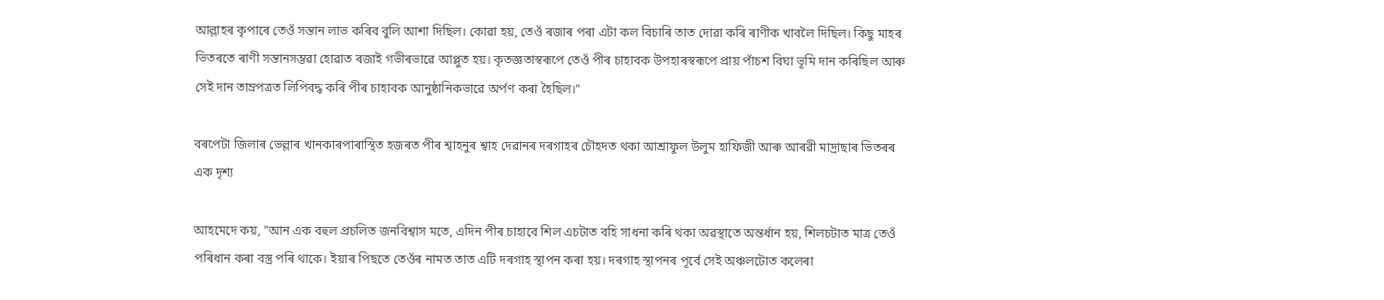আল্লাহৰ কৃপাৰে তেওঁ সন্তান লাভ কৰিব বুলি আশা দিছিল। কোৱা হয়, তেওঁ ৰজাৰ পৰা এটা কল বিচাৰি তাত দোৱা কৰি ৰাণীক খাবলৈ দিছিল। কিছু মাহৰ ভিতৰতে ৰাণী সন্তানসম্ভৱা হোৱাত ৰজাই গভীৰভাৱে আপ্লুত হয়। কৃতজ্ঞতাস্বৰূপে তেওঁ পীৰ চাহাবক উপহাৰস্বৰূপে প্ৰায় পাঁচশ বিঘা ভূমি দান কৰিছিল আৰু সেই দান তাম্ৰপত্ৰত লিপিবদ্ধ কৰি পীৰ চাহাবক আনুষ্ঠানিকভাৱে অৰ্পণ কৰা হৈছিল।"

বৰপেটা জিলাৰ ভেল্লাৰ খানকাৰপাৰাস্থিত হজৰত পীৰ শ্বাহনুৰ শ্বাহ দেৱানৰ দৰগাহৰ চৌহদত থকা আশ্ৰাফুল উলুম হাফিজী আৰু আৰৱী মাদ্ৰাছাৰ ভিতৰৰ এক দৃশ্য

আহমেদে কয়, "আন এক বহুল প্ৰচলিত জনবিশ্বাস মতে, এদিন পীৰ চাহাবে শিল এচটাত বহি সাধনা কৰি থকা অৱস্থাতে অন্তৰ্ধান হয়, শিলচটাত মাত্ৰ তেওঁ পৰিধান কৰা বস্ত্ৰ পৰি থাকে। ইয়াৰ পিছতে তেওঁৰ নামত তাত এটি দৰগাহ স্থাপন কৰা হয়। দৰগাহ স্থাপনৰ পূৰ্বে সেই অঞ্চলটোত কলেৰা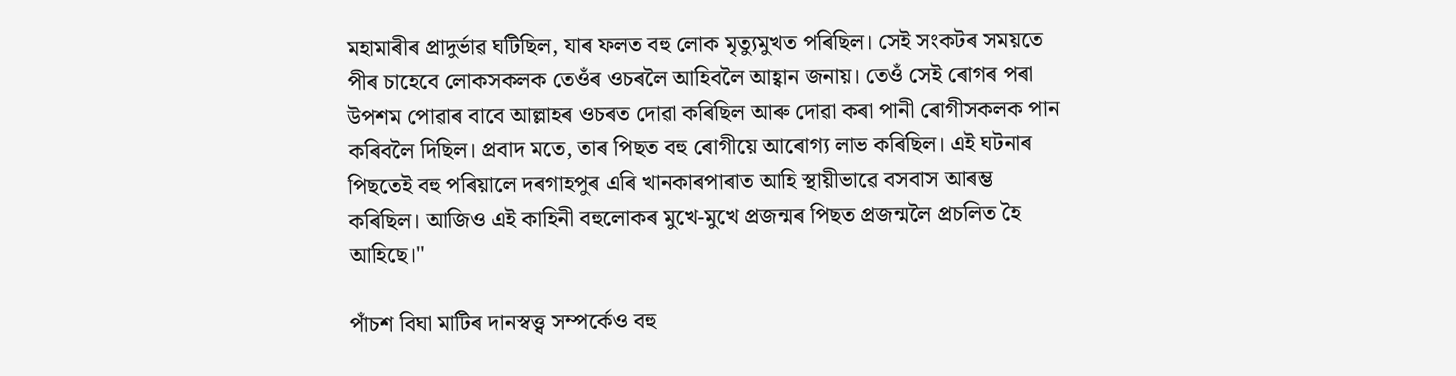মহামাৰীৰ প্ৰাদুৰ্ভাৱ ঘটিছিল, যাৰ ফলত বহু লোক মৃত্যুমুখত পৰিছিল। সেই সংকটৰ সময়তে পীৰ চাহেবে লোকসকলক তেওঁৰ ওচৰলৈ আহিবলৈ আহ্বান জনায়। তেওঁ সেই ৰোগৰ পৰা উপশম পোৱাৰ বাবে আল্লাহৰ ওচৰত দোৱা কৰিছিল আৰু দোৱা কৰা পানী ৰোগীসকলক পান কৰিবলৈ দিছিল। প্ৰবাদ মতে, তাৰ পিছত বহু ৰোগীয়ে আৰোগ্য লাভ কৰিছিল। এই ঘটনাৰ পিছতেই বহু পৰিয়ালে দৰগাহপুৰ এৰি খানকাৰপাৰাত আহি স্থায়ীভাৱে বসবাস আৰম্ভ কৰিছিল। আজিও এই কাহিনী বহুলোকৰ মুখে-মুখে প্ৰজন্মৰ পিছত প্ৰজন্মলৈ প্ৰচলিত হৈ আহিছে।"

পাঁচশ বিঘা মাটিৰ দানস্বত্ত্ব সম্পৰ্কেও বহু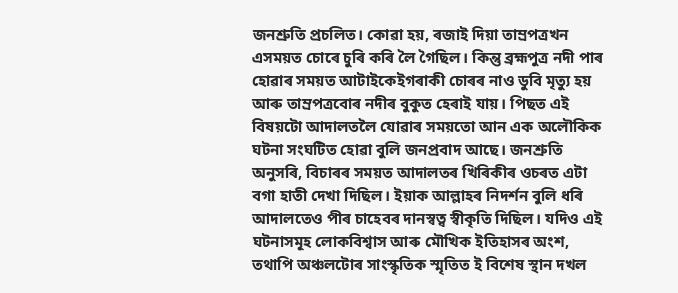জনশ্ৰুতি প্ৰচলিত। কোৱা হয়, ৰজাই দিয়া তাম্ৰপত্ৰখন এসময়ত চোৰে চুৰি কৰি লৈ গৈছিল। কিন্তু ব্ৰহ্মপুত্ৰ নদী পাৰ হোৱাৰ সময়ত আটাইকেইগৰাকী চোৰৰ নাও ডুবি মৃত্যু হয় আৰু তাম্ৰপত্ৰবোৰ নদীৰ বুকুত হেৰাই যায়। পিছত এই বিষয়টো আদালতলৈ যোৱাৰ সময়তো আন এক অলৌকিক ঘটনা সংঘটিত হোৱা বুলি জনপ্ৰবাদ আছে। জনশ্ৰুতি অনুসৰি, বিচাৰৰ সময়ত আদালতৰ খিৰিকীৰ ওচৰত এটা বগা হাতী দেখা দিছিল। ইয়াক আল্লাহৰ নিদৰ্শন বুলি ধৰি আদালতেও পীৰ চাহেবৰ দানস্বত্ব স্বীকৃতি দিছিল। যদিও এই ঘটনাসমূহ লোকবিশ্বাস আৰু মৌখিক ইতিহাসৰ অংশ, তথাপি অঞ্চলটোৰ সাংস্কৃতিক স্মৃতিত ই বিশেষ স্থান দখল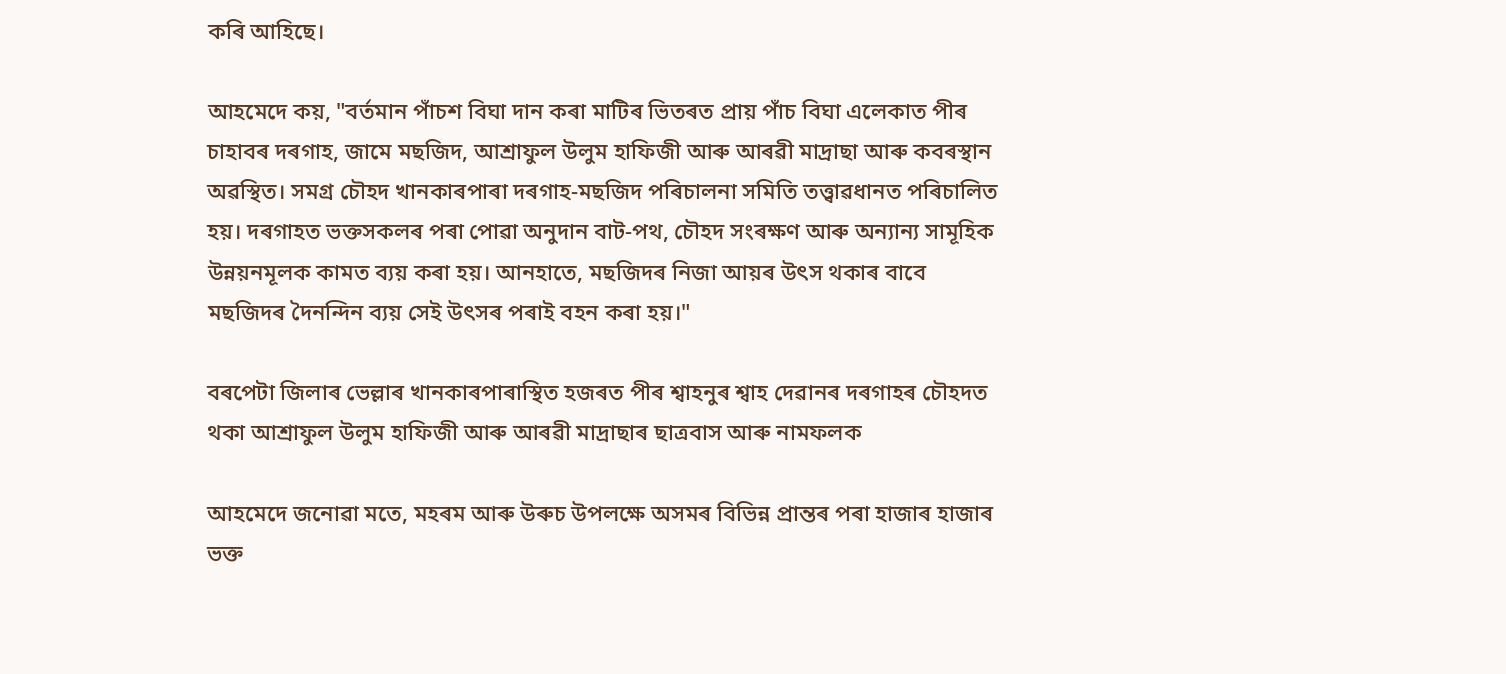কৰি আহিছে।

আহমেদে কয়, "বৰ্তমান পাঁচশ বিঘা দান কৰা মাটিৰ ভিতৰত প্ৰায় পাঁচ বিঘা এলেকাত পীৰ চাহাবৰ দৰগাহ, জামে মছজিদ, আশ্ৰাফুল উলুম হাফিজী আৰু আৰৱী মাদ্ৰাছা আৰু কবৰস্থান অৱস্থিত। সমগ্ৰ চৌহদ খানকাৰপাৰা দৰগাহ-মছজিদ পৰিচালনা সমিতি তত্ত্বাৱধানত পৰিচালিত হয়। দৰগাহত ভক্তসকলৰ পৰা পোৱা অনুদান বাট-পথ, চৌহদ সংৰক্ষণ আৰু অন্যান্য সামূহিক উন্নয়নমূলক কামত ব্যয় কৰা হয়। আনহাতে, মছজিদৰ নিজা আয়ৰ উৎস থকাৰ বাবে মছজিদৰ দৈনন্দিন ব্যয় সেই উৎসৰ পৰাই বহন কৰা হয়।"

বৰপেটা জিলাৰ ভেল্লাৰ খানকাৰপাৰাস্থিত হজৰত পীৰ শ্বাহনুৰ শ্বাহ দেৱানৰ দৰগাহৰ চৌহদত থকা আশ্ৰাফুল উলুম হাফিজী আৰু আৰৱী মাদ্ৰাছাৰ ছাত্ৰবাস আৰু নামফলক

আহমেদে জনোৱা মতে, মহৰম আৰু উৰুচ উপলক্ষে অসমৰ বিভিন্ন প্ৰান্তৰ পৰা হাজাৰ হাজাৰ ভক্ত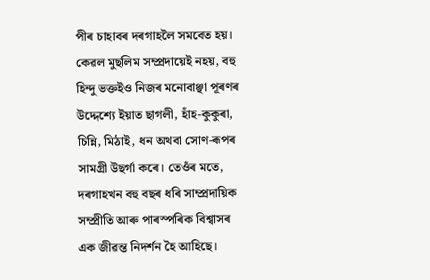পীৰ চাহাবৰ দৰগাহলৈ সমবেত হয়। কেৱল মুছলিম সম্প্ৰদায়েই নহয়, বহু হিন্দু ভক্তইও নিজৰ মনোবাঞ্ছা পূৰণৰ উদ্দেশ্যে ইয়াত ছাগলী, হাঁহ-কুকুৰা, চিন্নি, মিঠাই, ধন অথবা সোণ-ৰূপৰ সামগ্ৰী উছৰ্গা কৰে। তেওঁৰ মতে, দৰগাহখন বহু বছৰ ধৰি সাম্প্ৰদায়িক সম্প্ৰীতি আৰু পাৰস্পৰিক বিশ্বাসৰ এক জীৱন্ত নিদৰ্শন হৈ আহিছে।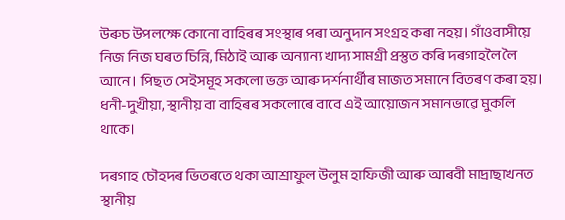উৰুচ উপলক্ষে কোনো বাহিৰৰ সংস্থাৰ পৰা অনুদান সংগ্ৰহ কৰা নহয়। গাঁওবাসীয়ে নিজ নিজ ঘৰত চিন্নি, মিঠাই আৰু অন্যান্য খাদ্য সামগ্ৰী প্ৰস্তুত কৰি দৰগাহলৈ লৈ আনে। পিছত সেইসমূহ সকলো ভক্ত আৰু দৰ্শনাৰ্থীৰ মাজত সমানে বিতৰণ কৰা হয়। ধনী-দুখীয়া, স্থানীয় বা বাহিৰৰ সকলোৰে বাবে এই আয়োজন সমানভাৱে মুকলি থাকে।

দৰগাহ চৌহদৰ ভিতৰতে থকা আশ্ৰাফুল উলুম হাফিজী আৰু আৰবী মাদ্ৰাছাখনত স্থানীয়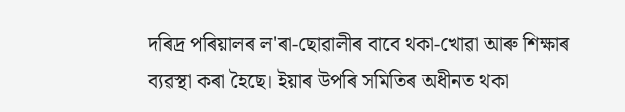দৰিদ্ৰ পৰিয়ালৰ ল'ৰা-ছোৱালীৰ বাবে থকা-খোৱা আৰু শিক্ষাৰ ব্যৱস্থা কৰা হৈছে। ইয়াৰ উপৰি সমিতিৰ অধীনত থকা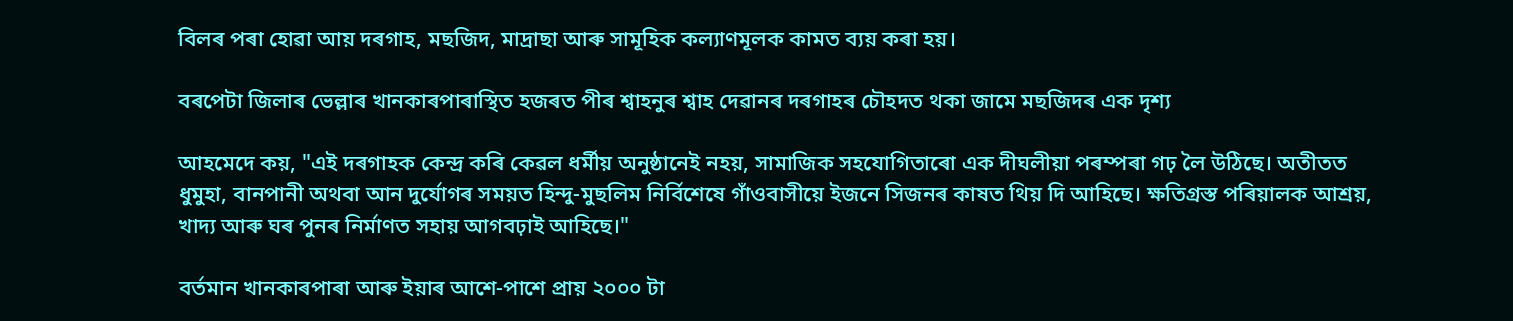বিলৰ পৰা হোৱা আয় দৰগাহ, মছজিদ, মাদ্ৰাছা আৰু সামূহিক কল্যাণমূলক কামত ব্যয় কৰা হয়।

বৰপেটা জিলাৰ ভেল্লাৰ খানকাৰপাৰাস্থিত হজৰত পীৰ শ্বাহনুৰ শ্বাহ দেৱানৰ দৰগাহৰ চৌহদত থকা জামে মছজিদৰ এক দৃশ্য

আহমেদে কয়, "এই দৰগাহক কেন্দ্ৰ কৰি কেৱল ধৰ্মীয় অনুষ্ঠানেই নহয়, সামাজিক সহযোগিতাৰো এক দীঘলীয়া পৰম্পৰা গঢ় লৈ উঠিছে। অতীতত ধুমুহা, বানপানী অথবা আন দুৰ্যোগৰ সময়ত হিন্দু-মুছলিম নিৰ্বিশেষে গাঁওবাসীয়ে ইজনে সিজনৰ কাষত থিয় দি আহিছে। ক্ষতিগ্ৰস্ত পৰিয়ালক আশ্ৰয়, খাদ্য আৰু ঘৰ পুনৰ নিৰ্মাণত সহায় আগবঢ়াই আহিছে।"

বৰ্তমান খানকাৰপাৰা আৰু ইয়াৰ আশে-পাশে প্ৰায় ২০০০ টা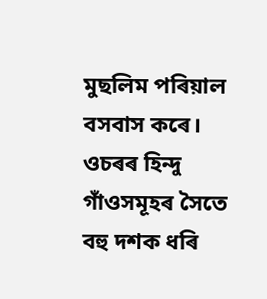মুছলিম পৰিয়াল বসবাস কৰে। ওচৰৰ হিন্দু গাঁওসমূহৰ সৈতে বহু দশক ধৰি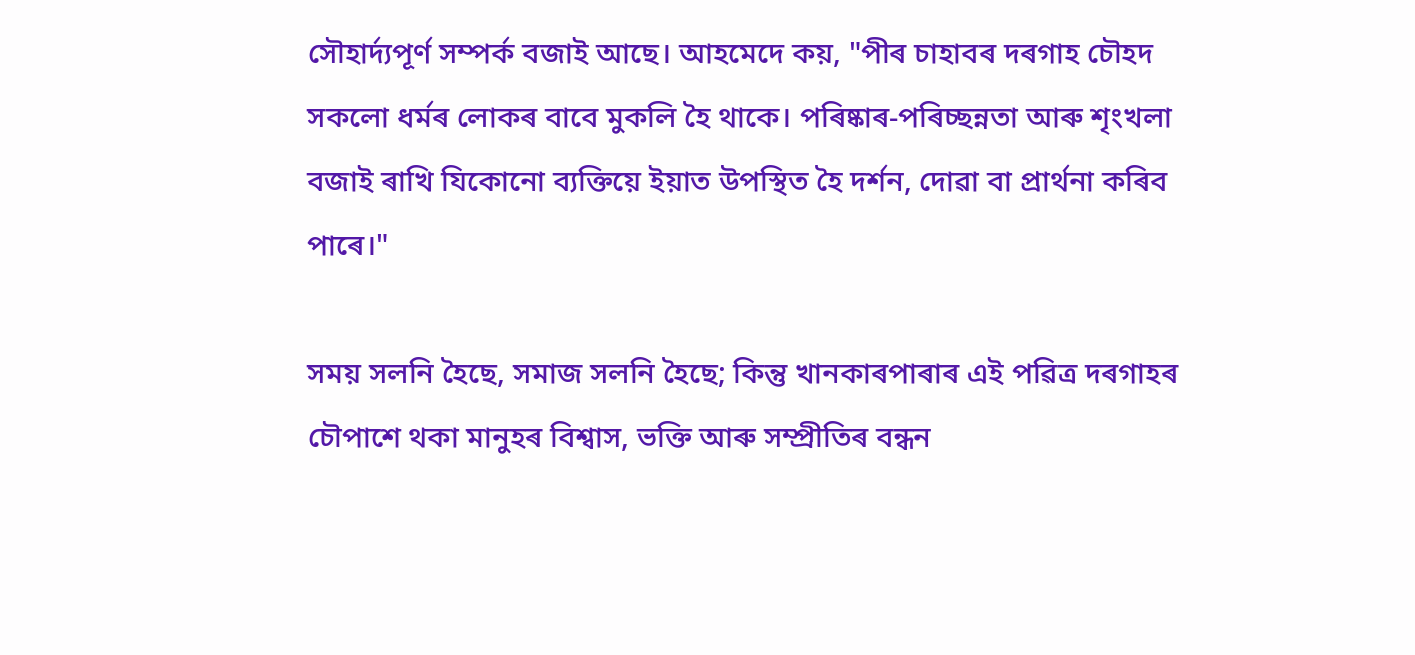সৌহাৰ্দ্যপূৰ্ণ সম্পৰ্ক বজাই আছে। আহমেদে কয়, "পীৰ চাহাবৰ দৰগাহ চৌহদ সকলো ধৰ্মৰ লোকৰ বাবে মুকলি হৈ থাকে। পৰিষ্কাৰ-পৰিচ্ছন্নতা আৰু শৃংখলা বজাই ৰাখি যিকোনো ব্যক্তিয়ে ইয়াত উপস্থিত হৈ দৰ্শন, দোৱা বা প্ৰাৰ্থনা কৰিব পাৰে।"

সময় সলনি হৈছে, সমাজ সলনি হৈছে; কিন্তু খানকাৰপাৰাৰ এই পৱিত্ৰ দৰগাহৰ চৌপাশে থকা মানুহৰ বিশ্বাস, ভক্তি আৰু সম্প্ৰীতিৰ বন্ধন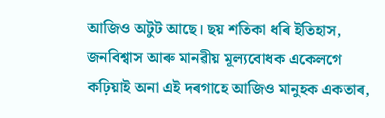আজিও অটুট আছে। ছয় শতিকা ধৰি ইতিহাস, জনবিশ্বাস আৰু মানৱীয় মূল্যবোধক একেলগে কঢ়িয়াই অনা এই দৰগাহে আজিও মানুহক একতাৰ,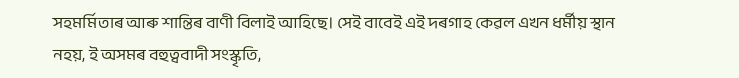সহমৰ্মিতাৰ আৰু শান্তিৰ বাণী বিলাই আহিছে। সেই বাবেই এই দৰগাহ কেৱল এখন ধৰ্মীয় স্থান নহয়, ই অসমৰ বহুত্ববাদী সংস্কৃতি,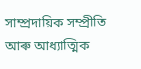সাম্প্ৰদায়িক সম্প্ৰীতি আৰু আধ্যাত্মিক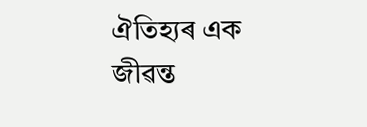ঐতিহ্যৰ এক জীৱন্ত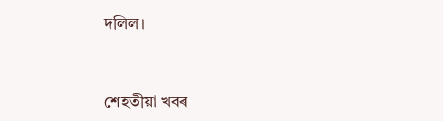দলিল।


শেহতীয়া খবৰ